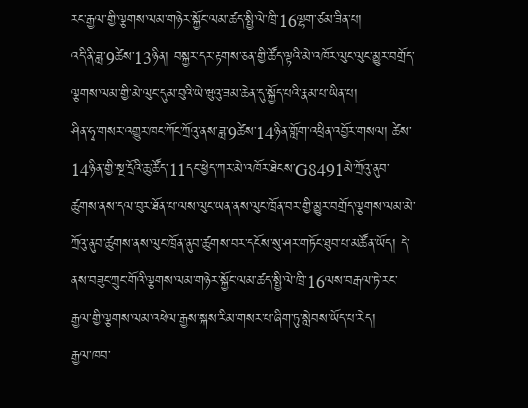རང་རྒྱལ་གྱི་ལྕགས་ལམ་གཉེར་སྐྱོང་ལམ་ཚད་སྤྱི་ལེ་ཁྲི་16ལྷག་ཙམ་ཟིན་པ།
འདི་ནི་ཟླ་9ཚེས་13ཉིན། བསྐྱར་དར་རྟགས་ཅན་གྱི་ཚོད་ལྟའི་མེ་འཁོར་ལུང་ལུང་མྱུར་བགྲོད་ལྕགས་ལམ་གྱི་མེ་ལུང་དུམ་བུའི་ཡེ་ཝུའུ་ཟམ་ཆེན་དུ་སྐྱོད་པའི་རྣམ་པ་ཡིན་པ།
ཤིན་ཧྭ་གསར་འགྱུར་ཁང་ཀོང་ཀྲོའུ་ནས་ཟླ་9ཚེས་14ཉིན་གློག་འཕྲིན་འབྱོར་གསལ། ཚེས་14ཉིན་གྱི་སྔ་དྲོའི་ཆུ་ཚོད་11དང་ཕྱེད་ཀར་མེ་འཁོར་ཐེངས་G8491མེ་ཀྲོའུ་ནུབ་ཚུགས་ནས་དལ་བུར་ཐོན་པ་ལས་ལུང་ཡན་ནས་ལུང་ཁྲོན་བར་གྱི་མྱུར་བགྲོད་ལྕགས་ལམ་མེ་ཀྲོའུ་ནུབ་ཚུགས་ནས་ལུང་ཁྲོན་ནུབ་ཚུགས་བར་དངོས་སུ་ཤར་གཏོང་ཐུབ་པ་མཚོན་ཡོད། དེ་ནས་བཟུང་ཀྲུང་གོའི་ལྕགས་ལམ་གཉེར་སྐྱོང་ལམ་ཚད་སྤྱི་ལེ་ཁྲི་16ལས་བརྒལ་ཏེ་རང་རྒྱལ་གྱི་ལྕགས་ལམ་འཕེལ་རྒྱས་སྐས་རིམ་གསར་པ་ཞིག་ཏུ་སླེབས་ཡོད་པ་རེད།
རྒྱལ་ཁབ་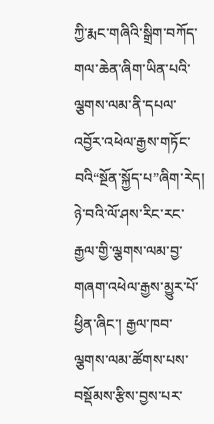ཀྱི་རྨང་གཞིའི་སྒྲིག་བཀོད་གལ་ཆེན་ཞིག་ཡིན་པའི་ལྕགས་ལམ་ནི་དཔལ་འབྱོར་འཕེལ་རྒྱས་གཏོང་བའི“སྔོན་སྐྱོད་པ”ཞིག་རེད། ཉེ་བའི་ལོ་ཤས་རིང་རང་རྒྱལ་གྱི་ལྕགས་ལམ་བྱ་གཞག་འཕེལ་རྒྱས་མྱུར་པོ་ཕྱིན་ཞིང་། རྒྱལ་ཁབ་ལྕགས་ལམ་ཚོགས་པས་བསྡོམས་རྩིས་བྱས་པར་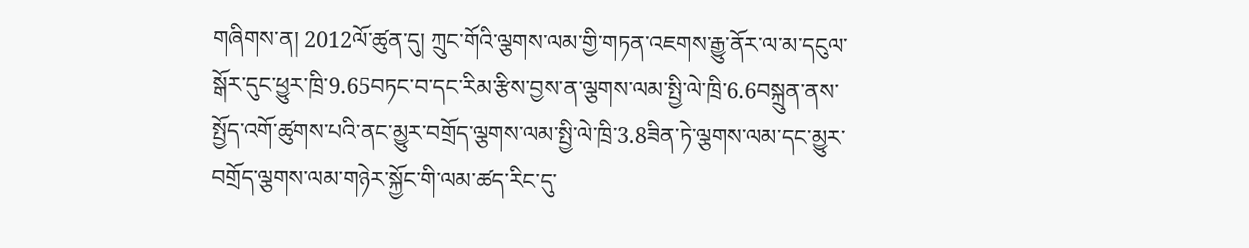གཞིགས་ན། 2012ལོ་ཚུན་དུ། ཀྲུང་གོའི་ལྕགས་ལམ་གྱི་གཏན་འཇགས་རྒྱུ་ནོར་ལ་མ་དངུལ་སྒོར་དུང་ཕྱུར་ཁྲི་9.65བཏང་བ་དང་རིམ་རྩིས་བྱས་ན་ལྕགས་ལམ་སྤྱི་ལེ་ཁྲི་6.6བསྐྲུན་ནས་སྤྱོད་འགོ་ཚུགས་པའི་ནང་མྱུར་བགྲོད་ལྕགས་ལམ་སྤྱི་ལེ་ཁྲི་3.8ཟིན་ཏེ་ལྕགས་ལམ་དང་མྱུར་བགྲོད་ལྕགས་ལམ་གཉེར་སྐྱོང་གི་ལམ་ཚད་རིང་དུ་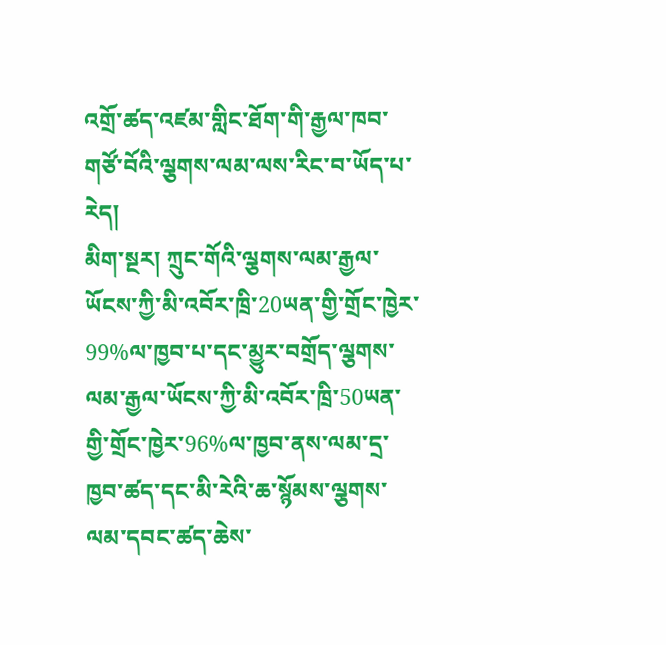འགྲོ་ཚད་འཛམ་གླིང་ཐོག་གི་རྒྱལ་ཁབ་གཙོ་བོའི་ལྕགས་ལམ་ལས་རིང་བ་ཡོད་པ་རེད།
མིག་སྔར། ཀྲུང་གོའི་ལྕགས་ལམ་རྒྱལ་ཡོངས་ཀྱི་མི་འབོར་ཁྲི་20ཡན་གྱི་གྲོང་ཁྱེར་99%ལ་ཁྱབ་པ་དང་མྱུར་བགྲོད་ལྕགས་ལམ་རྒྱལ་ཡོངས་ཀྱི་མི་འབོར་ཁྲི་50ཡན་གྱི་གྲོང་ཁྱེར་96%ལ་ཁྱབ་ནས་ལམ་དྲ་ཁྱབ་ཚད་དང་མི་རེའི་ཆ་སྙོམས་ལྕགས་ལམ་དབང་ཚད་ཆེས་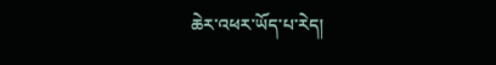ཆེར་འཕར་ཡོད་པ་རེད།